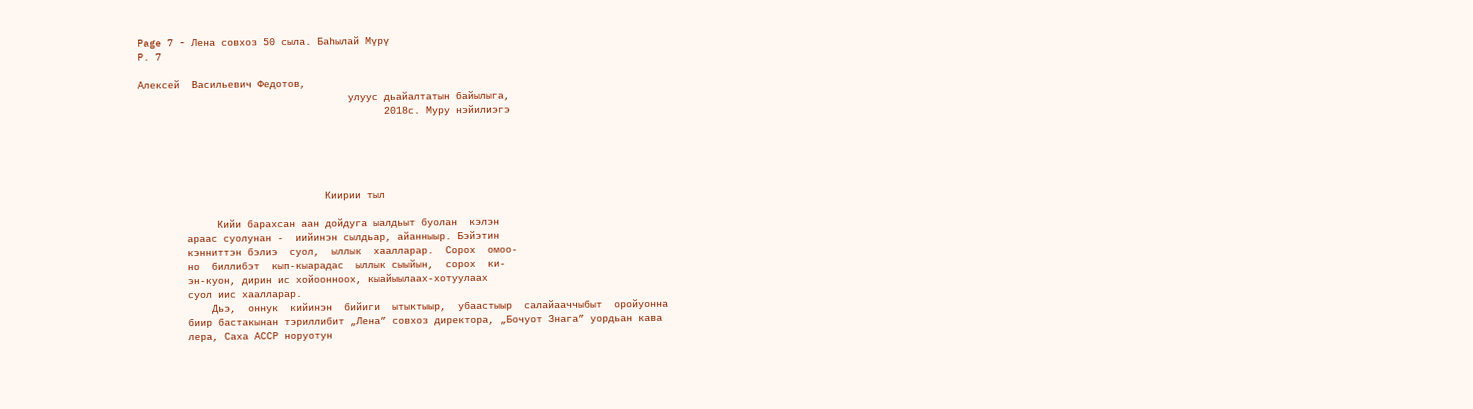Page 7 - Лена совхоз 50 сыла. Баһылай Мүрү
P. 7

Алексей  Васильевич Федотов,
                                   улуус дьайалтатын байылыга,
                                         2018с. Муру нэйилиэгэ





                               Киирии тыл

             Кийи барахсан аан дойдуга ыалдьыт буолан  кэлэн
        араас суолунан -  иийинэн сылдьар, айанныыр. Бэйэтин
        кэнниттэн бэлиэ  суол,  ыллык  хаалларар.  Сорох  омоо-
        но  биллибэт  кып-кыарадас  ыллык сыыйын,  сорох  ки-
        эн-куон, дирин ис хойоонноох, кыайыылаах-хотуулаах
        суол иис хаалларар.
            Дьэ,  оннук  кийинэн  бийиги  ытыктыыр,  убаастыыр  салайааччыбыт  оройуонна
        биир бастакынан тэриллибит „Лена” совхоз директора, „Бочуот Знага” уордьан кава
        лера, Саха АССР норуотун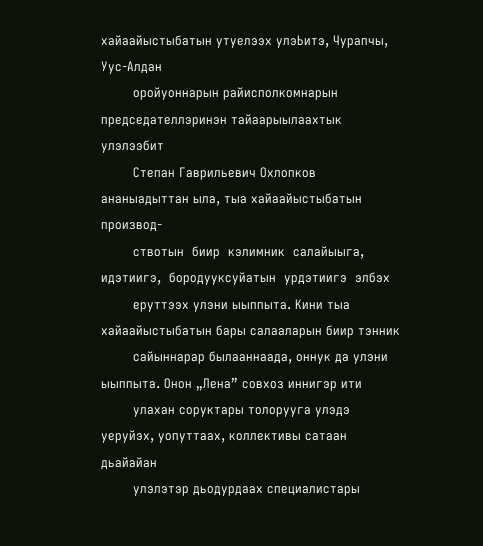хайаайыстыбатын утуелээх улэЬитэ, Чурапчы, Уус-Алдан
        оройуоннарын райисполкомнарын  председателлэринэн тайаарыылаахтык улэлээбит
        Степан Гаврильевич Охлопков ананыадыттан ыла, тыа хайаайыстыбатын производ-
        ствотын  биир  кэлимник  салайыыга,  идэтиигэ,  бородууксуйатын  урдэтиигэ  элбэх
        еруттээх улэни ыыппыта. Кини тыа хайаайыстыбатын бары салааларын биир тэнник
        сайыннарар былааннаада, оннук да улэни ыыппыта. Онон „Лена” совхоз иннигэр ити
        улахан соруктары толорууга улэдэ уеруйэх, уопуттаах, коллективы сатаан дьайайан
        улэлэтэр дьодурдаах специалистары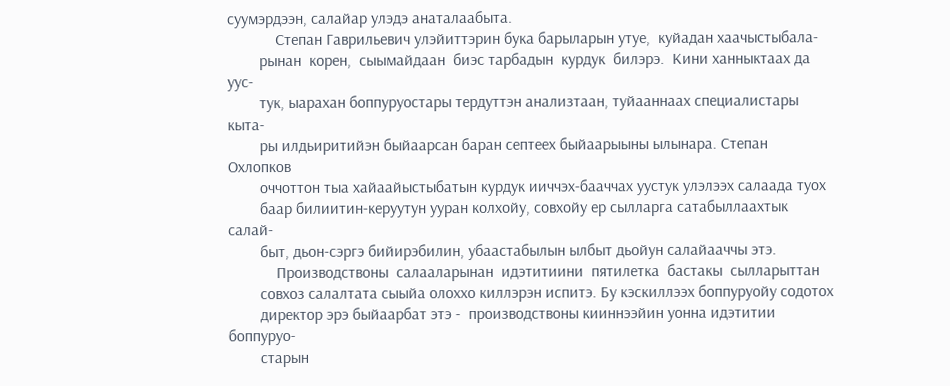суумэрдээн, салайар улэдэ анаталаабыта.
            Степан Гаврильевич улэйиттэрин бука барыларын утуе,  куйадан хаачыстыбала-
        рынан  корен,  сыымайдаан  биэс тарбадын  курдук  билэрэ.  Кини ханныктаах да уус-
        тук, ыарахан боппуруостары тердуттэн анализтаан, туйааннаах специалистары кыта-
        ры илдьиритийэн быйаарсан баран септеех быйаарыыны ылынара. Степан Охлопков
        оччоттон тыа хайаайыстыбатын курдук ииччэх-бааччах уустук улэлээх салаада туох
        баар билиитин-керуутун ууран колхойу, совхойу ер сылларга сатабыллаахтык салай-
        быт, дьон-сэргэ бийирэбилин, убаастабылын ылбыт дьойун салайааччы этэ.
            Производствоны  салааларынан  идэтитиини  пятилетка  бастакы  сылларыттан
        совхоз салалтата сыыйа олоххо киллэрэн испитэ. Бу кэскиллээх боппуруойу содотох
        директор эрэ быйаарбат этэ -  производствоны кииннээйин уонна идэтитии боппуруо-
        старын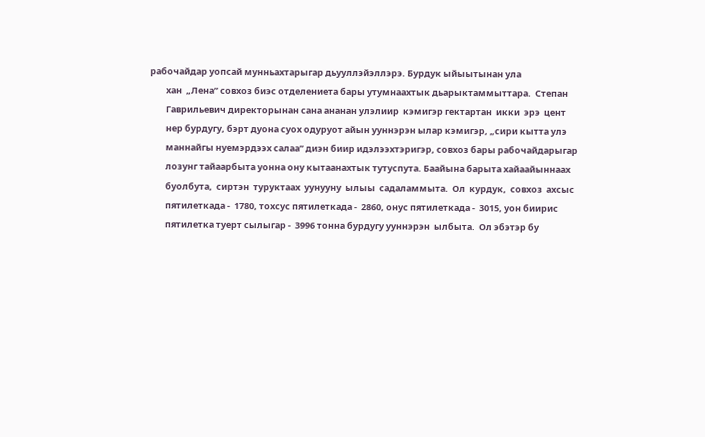рабочайдар уопсай мунньахтарыгар дьууллэйэллэрэ. Бурдук ыйыытынан ула
        хан  „Лена” совхоз биэс отделениета бары утумнаахтык дьарыктаммыттара.  Степан
        Гаврильевич директорынан сана ананан улэлиир  кэмигэр гектартан  икки  эрэ  цент
        нер бурдугу, бэрт дуона суох одуруот айын ууннэрэн ылар кэмигэр, „сири кытта улэ
        маннайгы нуемэрдээх салаа” диэн биир идэлээхтэригэр, совхоз бары рабочайдарыгар
        лозунг тайаарбыта уонна ону кытаанахтык тутуспута. Баайына барыта хайаайыннаах
        буолбута,  сиртэн  туруктаах  уунууну  ылыы  садаламмыта.  Ол  курдук,  совхоз  ахсыс
        пятилеткада -  1780, тохсус пятилеткада -  2860, онус пятилеткада -  3015, уон биирис
        пятилетка туерт сылыгар -  3996 тонна бурдугу ууннэрэн  ылбыта.  Ол эбэтэр бу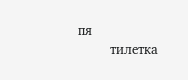пя
        тилетка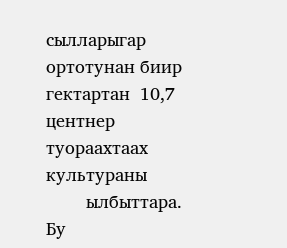сылларыгар ортотунан биир гектартан  10,7 центнер туораахтаах культураны
        ылбыттара. Бу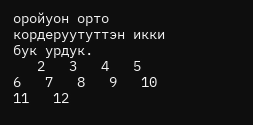оройуон орто кордеруутуттэн икки бук урдук.
   2   3   4   5   6   7   8   9   10   11   12